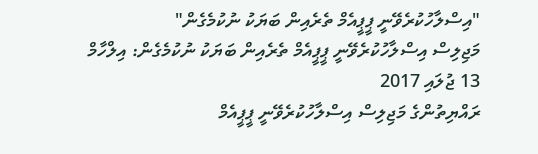"އިސްލާހުކުރެވޭނީ ޕީޕީއެމް ތެރެއިން ބަޔަކު ނުކުމެގެން"
މަޖިލިސް އިސްލާހުކުރެވޭނީ ޕީޕީއެމް ތެރެއިން ބަޔަކު ނުކުމެގެން: އިލްހާމް
13 ޖުލައި 2017
ރައްޔިތުންގެ މަޖިލިސް އިސްލާހުކުރެވޭނީ ޕީޕީއެމް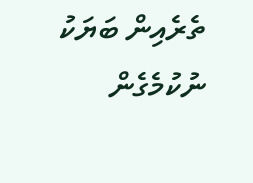ތެރެއިން ބަޔަކު ނުކުމެގެން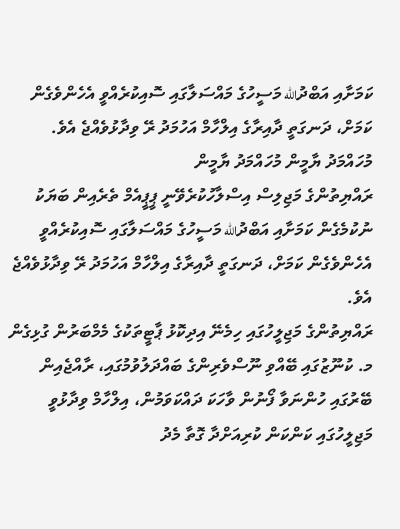ކަމަށާއި އަބްދުالله މަސީހުގެ މައްސަލާގައި ސޮއިކުރެއްވީ އެހެންވެގެން ކަމަށް، ދަނގަތީ ދާއިރާގެ އިލްހާމް އަހުމަދު ރޭ ވިދާޅުވެއްޖެ އެވެ.
މުހައްމަދު ޔާމީން މުހައްމަދު ޔާމީން
ރައްޔިތުންގެ މަޖިލިސް އިސްލާހުކުރެވޭނީ ޕީޕީއެމް ތެރެއިން ބަޔަކު ނުކުމެގެން ކަމަށާއި އަބްދުالله މަސީހުގެ މައްސަލާގައި ސޮއިކުރެއްވީ އެހެންވެގެން ކަމަށް، ދަނގަތީ ދާއިރާގެ އިލްހާމް އަހުމަދު ރޭ ވިދާޅުވެއްޖެ އެވެ.
ރައްޔިތުންގެ މަޖިލީހުގައި ހިމެނޭ އިދިކޮޅު ޕާޓީތަކުގެ މެމްބަރުން ގުޅިގެން މ. ކުނޫޒުގައި ބޭއްވި ނޫސްވެރިންގެ ބައްދަލުވުމުގައި، ރާއްޖެއިން ބޭރުގައި ހުންނަވާ ފޯނުން ވާހަކަ ދައްކަވަމުން، އިލްހާމް ވިދާޅުވީ މަޖިލީހުގައި ކަންކަން ކުރިއަށްދާ ގޮތާ މެދު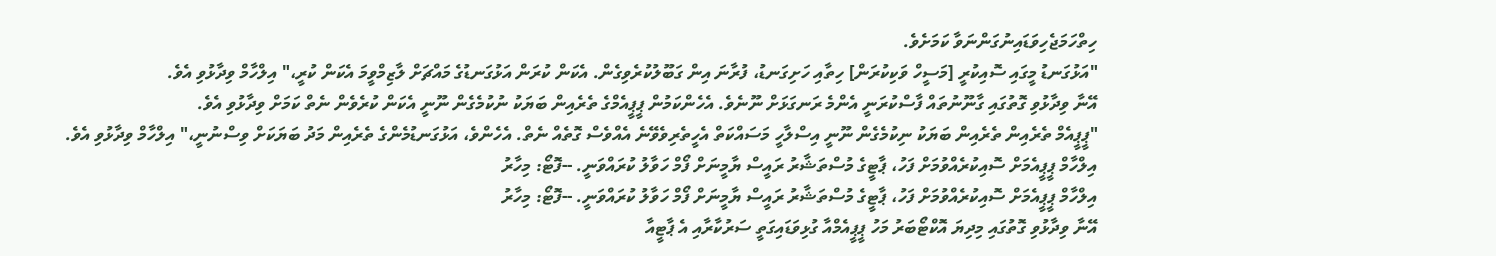ހިތްހަމަޖެހިވަޑައިނުގަންނަވާ ކަމަށެވެ.
"އަޅުގަނޑު މީގައި ސޮއިކުރީ [މަސީހް ވަކިކުރަން] ހިތާއި ހަށިގަނޑު، ފުރާނަ އިން ގަބޫލުކުރެވިގެން. އެކަން ކުރަން އަޅުގަނޑުގެ މައްޗަށް ލާޒިމްވީމަ އެކަން ކުރީ،" އިލްހާމް ވިދާޅުވި އެވެ.
އޭނާ ވިދާޅުވި ގޮތުގައި ގާނޫނުތައް ފާސްކުރަނީ އެންމެ ރަނގަޅަށް ނޫނެވެ. އެހެންކަމުން ޕީޕީއެމްގެ ތެރެއިން ބަޔަކު ނުކުމެގެން ނޫނީ އެކަން ކުރެވެން ނެތް ކަމަށް ވިދާޅުވި އެވެ.
"ޕީޕީއެމް ތެރެއިން ތެރެއިން ބަޔަކު ނިކުމެގެން ނޫނީ އިސްލާހީ މަސައްކަތް އެހީތެރިވެވޭނެ އެއްވެސް ގޮތެއް ނެތް. އެހެންވެ، އަޅުގަނޑުމެންގެ ތެރެއިން މަދު ބަޔަކަށް ވިސްނުނީ،" އިލްހާމް ވިދާޅުވި އެވެ.
އިލްހާމް ޕީޕީއެމަށް ސޮއިކުރެއްވުމަށް ފަހު، ޕާޓީގެ މުސްތަޝާރު ރައީސް ޔާމީނަށް ފޯމް ހަވާލު ކުރައްވަނީ. --ފޮޓޯ: މިހާރު
އިލްހާމް ޕީޕީއެމަށް ސޮއިކުރެއްވުމަށް ފަހު، ޕާޓީގެ މުސްތަޝާރު ރައީސް ޔާމީނަށް ފޯމް ހަވާލު ކުރައްވަނީ. --ފޮޓޯ: މިހާރު
އޭނާ ވިދާޅުވި ގޮތުގައި މިދިޔަ އޮކްޓޯބަރު މަހު ޕީޕީއެމްއާ ގުޅިވަޑައިގަތީ ސަރުކާރާއި އެ ޕާޓީއާ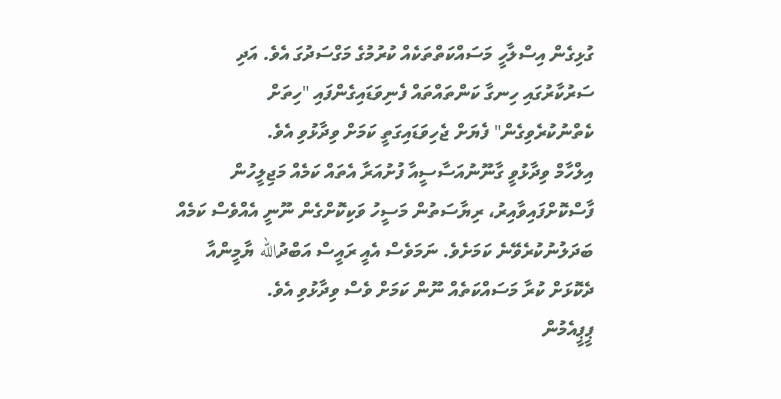ގުޅިގެން އިސްލާހީ މަސައްކަތްތަކެއް ކުރުމުގެ މަގްސަދުގަ އެވެ. އަދި ސަރުކާރުގައި ހިނގާ ކަންތައްތައް ފެނިވަޑައިގެންފައި "ހިތަށް ކެތްނުކުރެވިގެން" ފެޔަށް ޖެހިވަޑައިގަތީ ކަމަށް ވިދާޅުވި އެވެ.
އިލްހާމް ވިދާޅުވީ ގާނޫނުއަސާސީއާ ފުށުއަރާ އެތައް ކަމެއް މަޖިލީހުން ފާސްކޮށްފައިވާއިރު، ރިޔާސަތުން މަސީހު ވަކިކޮށްގެން ނޫނީ އެއްވެސް ކަމެއް ބަދަލުނުކުރެވޭނެ ކަމަށެވެ. ނަމަވެސް އެއީ ރައީސް އަބްދުالله ޔާމީންއާ ދެކޮޅަށް ކުރާ މަސައްކަތެއް ނޫން ކަމަށް ވެސް ވިދާޅުވި އެވެ.
ޕީޕީއެމުން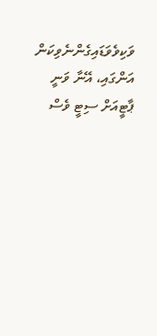ވަކިވެވަޑައިގެންނެވިކަން އަންގައި، އޭނާ ވަނީ ޕާޓީއަށް ސިޓީ ވެސް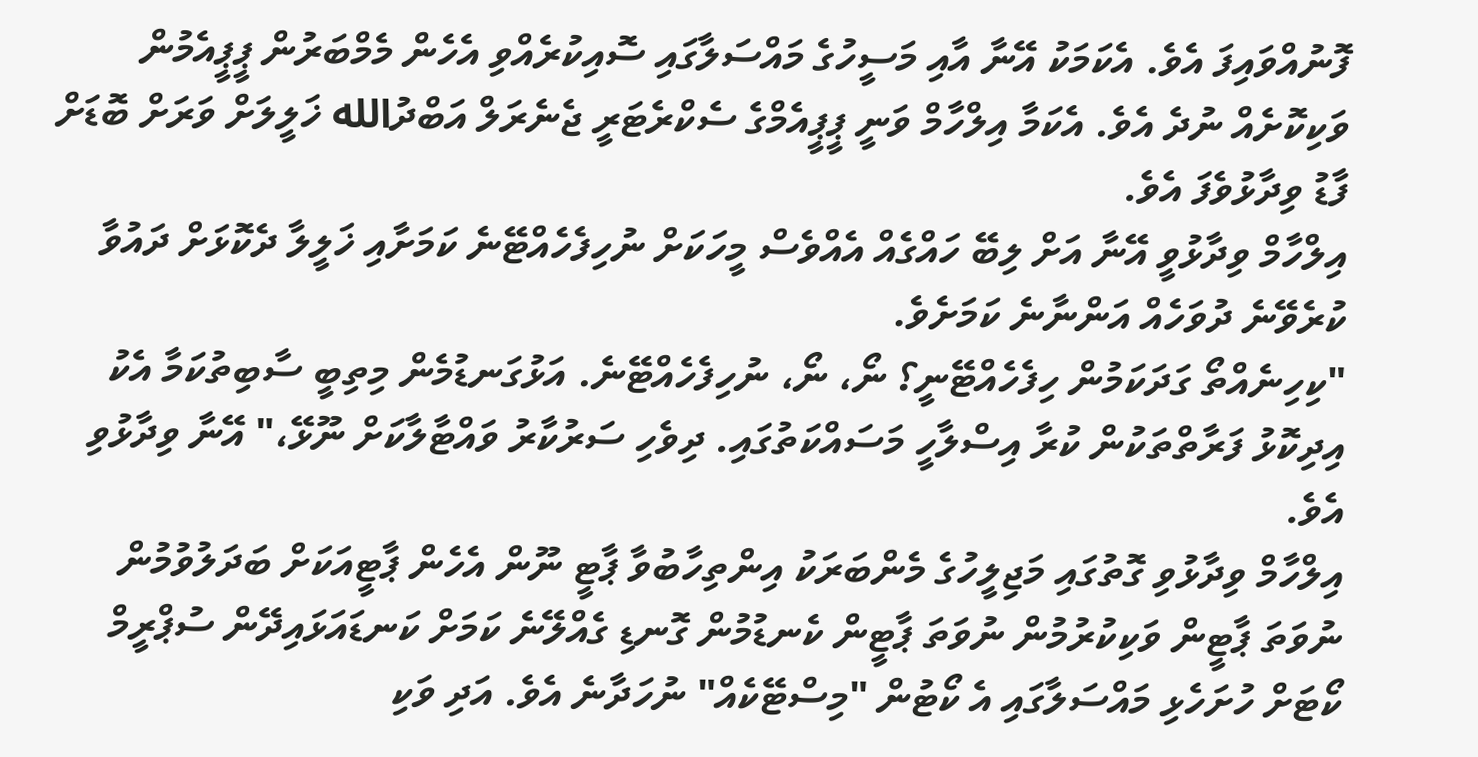ފޮނުއްވައިފަ އެވެ. އެކަމަކު އޭނާ އާއި މަސީހުގެ މައްސަލާގައި ސޮއިކުރެއްވި އެހެން މެމްބަރުން ޕީޕީއެމުން ވަކިކޮށެއް ނުދެ އެވެ. އެކަމާ އިލްހާމް ވަނީ ޕީޕީއެމްގެ ސެކްރެޓަރީ ޖެނެރަލް އަބްދުالله ޚަލީލަށް ވަރަށް ބޮޑަށް ފާޑު ވިދާޅުވެފަ އެވެ.
އިލްހާމް ވިދާޅުވީ އޭނާ އަށް ލިބޭ ހައްގެއް އެއްވެސް މީހަކަށް ނުހިފެހެއްޓޭނެ ކަމަށާއި ޚަލީލާ ދެކޮޅަށް ދައުވާ ކުރެވޭނެ ދުވަހެއް އަންނާނެ ކަމަށެވެ.
"ކިހިނެއްތޯ ގަދަކަމުން ހިފެހެއްޓޭނީ؟ ނޯ، ނޯ، ނުހިފެހެއްޓޭނެ. އަޅުގަނޑުމެން މިތިބީ ސާބިތުކަމާ އެކު އިދިކޮޅު ފަރާތްތަކުން ކުރާ އިސްލާހީ މަސައްކަތުގައި. ދިވެހި ސަރުކާރު ވައްޓާލާކަށް ނޫޅޭ،" އޭނާ ވިދާޅުވި އެވެ.
އިލްހާމް ވިދާޅުވި ގޮތުގައި މަޖިލީހުގެ މެންބަރަކު އިންތިހާބުވާ ޕާޓީ ނޫން އެހެން ޕާޓީއަކަށް ބަދަލުވުމުން ނުވަތަ ޕާޓީން ވަކިކުރުމުން ނުވަތަ ޕާޓީން ކެނޑުމުން ގޮނޑި ގެއްލޭނެ ކަމަށް ކަނޑައަޅައިދޭން ސުޕްރީމް ކޯޓަށް ހުށަހެޅި މައްސަލާގައި އެ ކޯޓުން "މިސްޓޭކެއް" ނުހަދާނެ އެވެ. އަދި ވަކި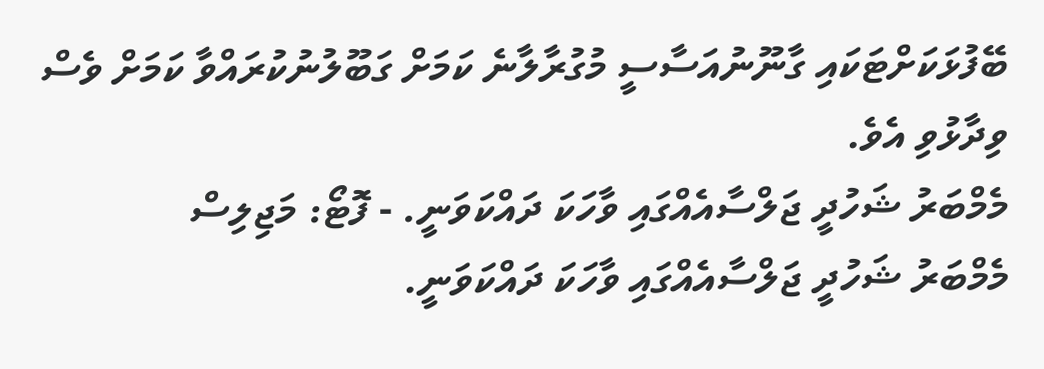ބޭފުޅަކަށްޓަކައި ގާނޫނުއަސާސީ މުގުރާލާނެ ކަމަށް ގަބޫލުނުކުރައްވާ ކަމަށް ވެސް ވިދާޅުވި އެވެ.
މެމްބަރު ޝަހުދީ ޖަލްސާއެއްގައި ވާހަކަ ދައްކަވަނީ. - ފޮޓޯ: މަޖިލިސް
މެމްބަރު ޝަހުދީ ޖަލްސާއެއްގައި ވާހަކަ ދައްކަވަނީ.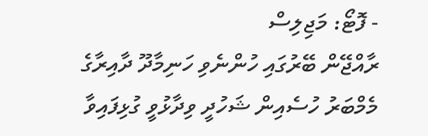- ފޮޓޯ: މަޖިލިސް
ރާއްޖޭން ބޭރުގައި ހުންނެވި ހަނިމާދޫ ދާއިރާގެ މެމްބަރު ހުސެއިން ޝަހުދީ ވިދާޅުވީ ގުޅިފައިވާ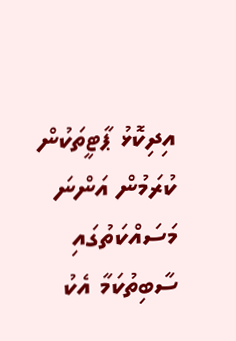އިދިކޮޅު ޕާޓީތަކުން ކުރަމުން އަންނަ މަސައްކަތުގައި ސާބިތުކަމާ އެކު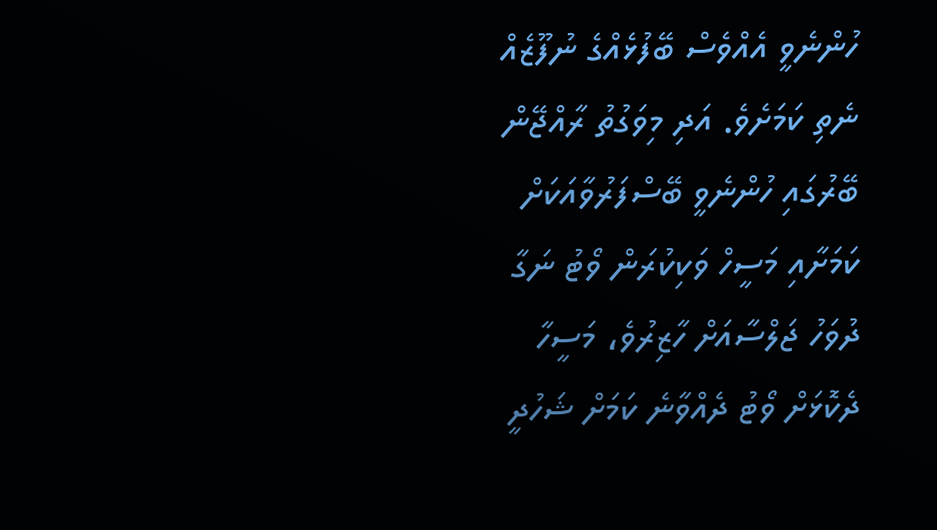ހުންނެވީ އެއްވެސް ބޭފުޅެއްގެ ނުފޫޒެއް ނެތި ކަމަށެވެ. އަދި މިވަގުތު ރާއްޖޭން ބޭރުގައި ހުންނެވީ ބޭސްފަރުވާއަކަށް ކަމަށާއި މަސީހް ވަކިކުރަން ވޯޓު ނަގާ ދުވަހު ޖަލްސާއަށް ހާޒިރުވެ، މަސީހާ ދެކޮޅަށް ވޯޓު ދެއްވާނެ ކަމަށް ޝަހުދީ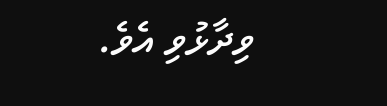ވިދާޅުވި އެވެ.